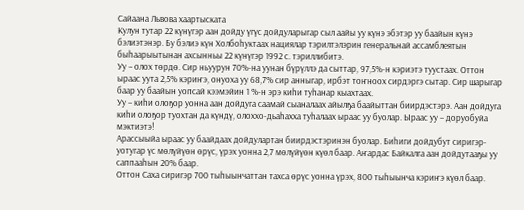Сайаана Львова хаартыската
Кулун тутар 22 күнүгэр аан дойду үгүс дойдуларыгар сыл аайы уу күнэ эбэтэр уу баайын күнэ бэлиэтэнэр. Бу бэлиэ күн Холбоһуктаах нациялар тэрилтэлэрин генеральнай ассамблеятын быһаарыытынан ахсынньы 22 күнүгэр 1992 с. тэриллибитэ.
Уу – олох төрдө. Сир ньуурун 70%-на уунан бүрүллэ да сыттар, 97,5%-н кэриэтэ туустаах. Оттон ыраас уута 2,5% кэриҥэ, онуоха уу 68,7% сир анныгар, ирбэт тоҥноох сирдэргэ сытар. Сир шарыгар баар уу баайын уопсай кээмэйин 1 %-н эрэ киһи туһанар кыахтаах.
Уу – киһи олоҕор уонна аан дойдуга саамай сыаналаах айылҕа баайыттан биирдэстэрэ. Аан дойдуга киһи олоҕор туохтан да күндү, олоххо-дьаһахха туһалаах ыраас уу буолар. Ыраас уу – доруобуйа мэктиэтэ!
Арассыыйа ыраас уу баайдаах дойдулартан биирдэстэринэн буолар. Биһиги дойдубут сиригэр-уотугар үс мөлүйүөн өрүс, үрэх уонна 2,7 мөлүйүөн күөл баар. Аҥардас Байкалга аан дойдутааҕы уу саппааһын 20% баар.
Оттон Саха сиригэр 700 тыһыынчаттан тахса өрүс уонна үрэх, 800 тыһыынча кэриҥэ күөл баар.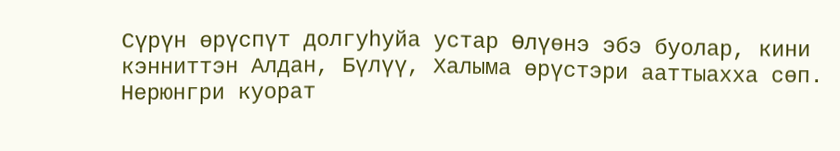Сүрүн өрүспүт долгуһуйа устар Өлүөнэ эбэ буолар, кини кэнниттэн Алдан, Бүлүү, Халыма өрүстэри ааттыахха сөп.
Нерюнгри куорат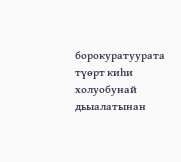борокуратуурата түөрт киһи холуобунай дьыалатынан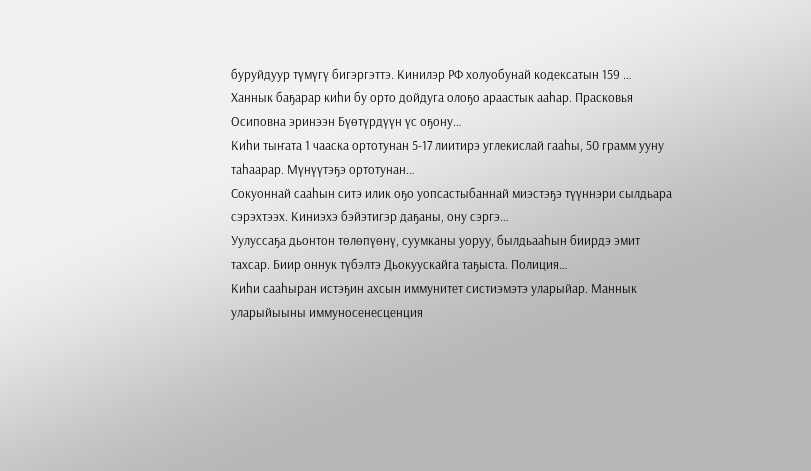буруйдуур түмүгү бигэргэттэ. Кинилэр РФ холуобунай кодексатын 159 …
Ханнык баҕарар киһи бу орто дойдуга олоҕо араастык ааһар. Прасковья Осиповна эринээн Бүөтүрдүүн үс оҕону…
Киһи тыҥата 1 чааска ортотунан 5-17 лиитирэ углекислай гааһы, 50 грамм ууну таһаарар. Мүнүүтэҕэ ортотунан…
Сокуоннай сааһын ситэ илик оҕо уопсастыбаннай миэстэҕэ түүннэри сылдьара сэрэхтээх. Киниэхэ бэйэтигэр даҕаны, ону сэргэ…
Уулуссаҕа дьонтон төлөпүөнү, суумканы уоруу, былдьааһын биирдэ эмит тахсар. Биир оннук түбэлтэ Дьокуускайга таҕыста. Полиция…
Киһи сааһыран истэҕин ахсын иммунитет систиэмэтэ уларыйар. Маннык уларыйыыны иммуносенесценция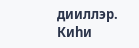дииллэр. Киһи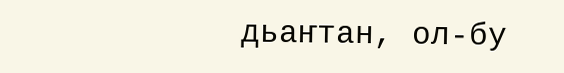дьаҥтан, ол-бу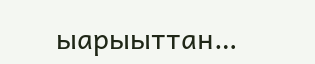ыарыыттан…